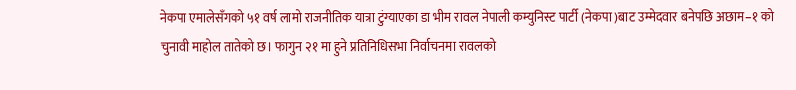नेकपा एमालेसँगको ५१ वर्ष लामो राजनीतिक यात्रा टुंग्याएका डा भीम रावल नेपाली कम्युनिस्ट पार्टी (नेकपा)बाट उम्मेदवार बनेपछि अछाम–१ को चुनावी माहोल तातेको छ। फागुन २१ मा हुने प्रतिनिधिसभा निर्वाचनमा रावलको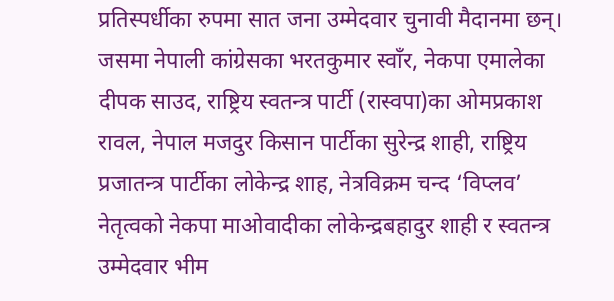प्रतिस्पर्धीका रुपमा सात जना उम्मेदवार चुनावी मैदानमा छन्।
जसमा नेपाली कांग्रेसका भरतकुमार स्वाँर, नेकपा एमालेका दीपक साउद, राष्ट्रिय स्वतन्त्र पार्टी (रास्वपा)का ओमप्रकाश रावल, नेपाल मजदुर किसान पार्टीका सुरेन्द्र शाही, राष्ट्रिय प्रजातन्त्र पार्टीका लोकेन्द्र शाह, नेत्रविक्रम चन्द ‘विप्लव’ नेतृत्वको नेकपा माओवादीका लोकेन्द्रबहादुर शाही र स्वतन्त्र उम्मेदवार भीम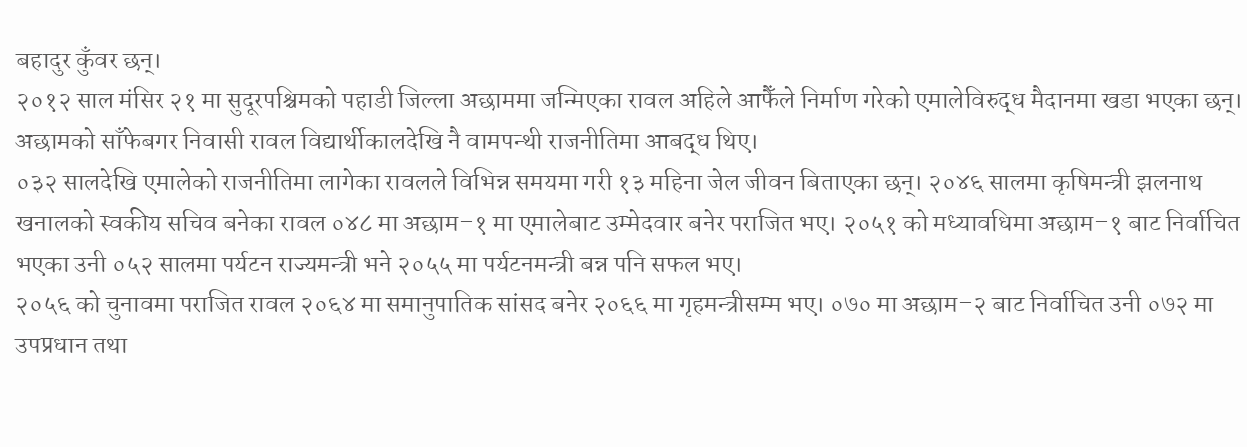बहादुर कुँवर छन्।
२०१२ साल मंसिर २१ मा सुदूरपश्चिमको पहाडी जिल्ला अछाममा जन्मिएका रावल अहिले आफैँले निर्माण गरेको एमालेविरुद्ध मैदानमा खडा भएका छन्। अछामको साँफेबगर निवासी रावल विद्यार्थीकालदेखि नै वामपन्थी राजनीतिमा आबद्ध थिए।
०३२ सालदेखि एमालेको राजनीतिमा लागेका रावलले विभिन्न समयमा गरी १३ महिना जेल जीवन बिताएका छन्। २०४६ सालमा कृषिमन्त्री झलनाथ खनालको स्वकीय सचिव बनेका रावल ०४८ मा अछाम–१ मा एमालेबाट उम्मेदवार बनेर पराजित भए। २०५१ को मध्यावधिमा अछाम–१ बाट निर्वाचित भएका उनी ०५२ सालमा पर्यटन राज्यमन्त्री भने २०५५ मा पर्यटनमन्त्री बन्न पनि सफल भए।
२०५६ को चुनावमा पराजित रावल २०६४ मा समानुपातिक सांसद बनेर २०६६ मा गृहमन्त्रीसम्म भए। ०७० मा अछाम–२ बाट निर्वाचित उनी ०७२ मा उपप्रधान तथा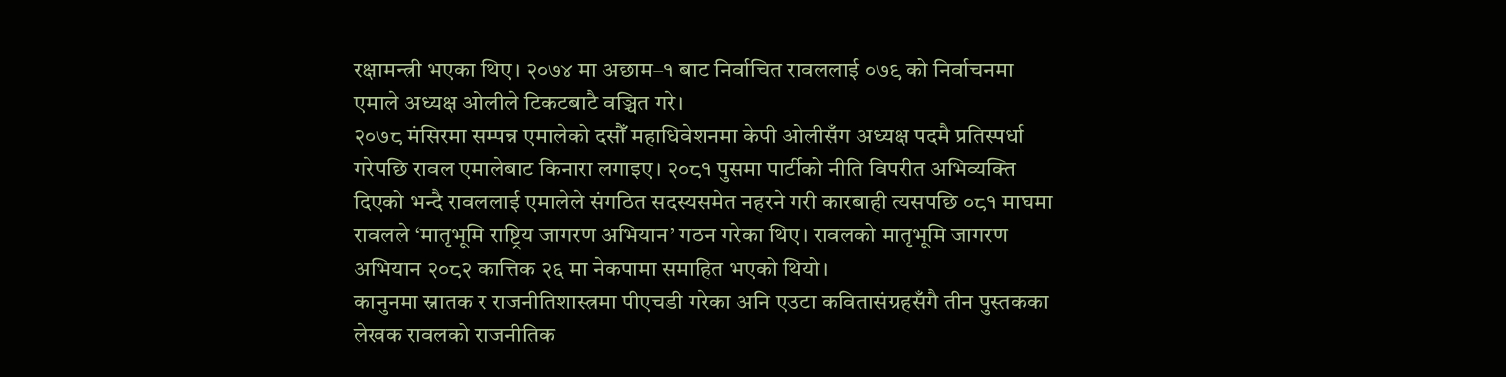रक्षामन्त्री भएका थिए। २०७४ मा अछाम–१ बाट निर्वाचित रावललाई ०७९ को निर्वाचनमा एमाले अध्यक्ष ओलीले टिकटबाटै वञ्चित गरे।
२०७८ मंसिरमा सम्पन्न एमालेको दसौँ महाधिवेशनमा केपी ओलीसँग अध्यक्ष पदमै प्रतिस्पर्धा गरेपछि रावल एमालेबाट किनारा लगाइए। २०८१ पुसमा पार्टीको नीति विपरीत अभिव्यक्ति दिएको भन्दै रावललाई एमालेले संगठित सदस्यसमेत नहरने गरी कारबाही त्यसपछि ०८१ माघमा रावलले ‘मातृभूमि राष्ट्रिय जागरण अभियान’ गठन गरेका थिए। रावलको मातृभूमि जागरण अभियान २०८२ कात्तिक २६ मा नेकपामा समाहित भएको थियो।
कानुनमा स्नातक र राजनीतिशास्त्रमा पीएचडी गरेका अनि एउटा कवितासंग्रहसँगै तीन पुस्तकका लेखक रावलको राजनीतिक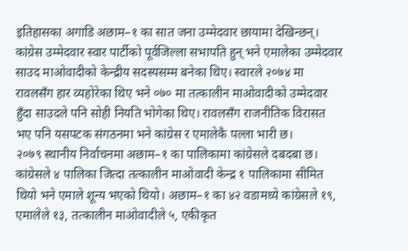इतिहासका अगाडि अछाम–१ का सात जना उम्मेदवार छायामा देखिन्छन्।
कांग्रेस उम्मेदवार स्वार पार्टीको पूर्वजिल्ला सभापति हुन् भने एमालेका उम्मेदवार साउद माओवादीको केन्द्रीय सदस्यसम्म बनेका थिए। स्वारले २०७४ मा रावलसँग हार व्यहोरेका थिए भने ०७० मा तत्कालीन माओवादीको उम्मेदवार हुँदा साउदले पनि सोही नियति भोगेका थिए। रावलसँग राजनीतिक विरासत भए पनि यसपटक संगठनमा भने कांग्रेस र एमालेकै पल्ला भारी छ।
२०७९ स्थानीय निर्वाचनमा अछाम–१ का पालिकामा कांग्रेसले दबदबा छ। कांग्रेसले ४ पालिका जित्दा तत्कालीन माओवादी केन्द्र १ पालिकामा सीमित थियो भने एमाले शून्य भएको थियो। अछाम–१ का ४२ वडामध्ये कांग्रेसले १९, एमालेले १३, तत्कालीन माओवादीले ५, एकीकृत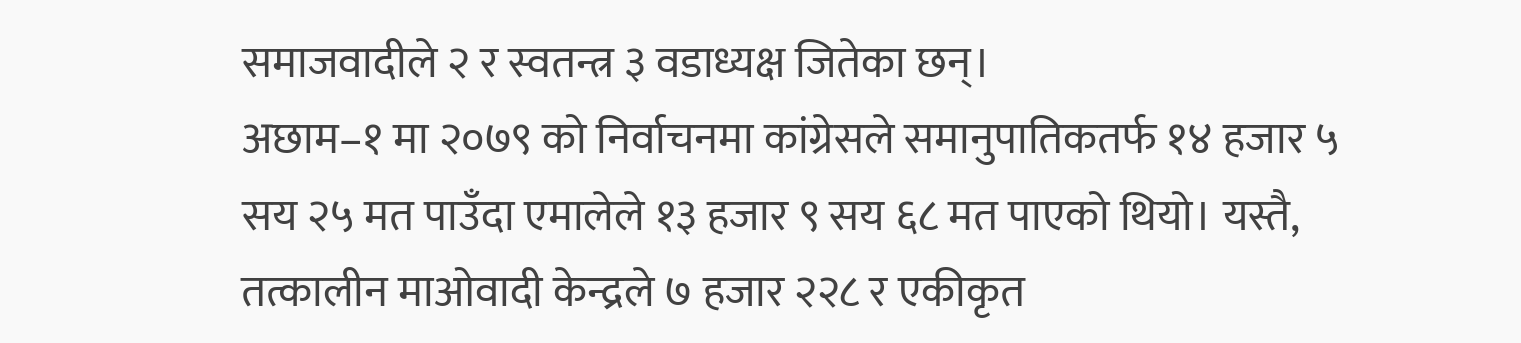समाजवादीले २ र स्वतन्त्र ३ वडाध्यक्ष जितेका छन्।
अछाम–१ मा २०७९ को निर्वाचनमा कांग्रेसले समानुपातिकतर्फ १४ हजार ५ सय २५ मत पाउँदा एमालेले १३ हजार ९ सय ६८ मत पाएको थियो। यस्तै, तत्कालीन माओवादी केन्द्रले ७ हजार २२८ र एकीकृत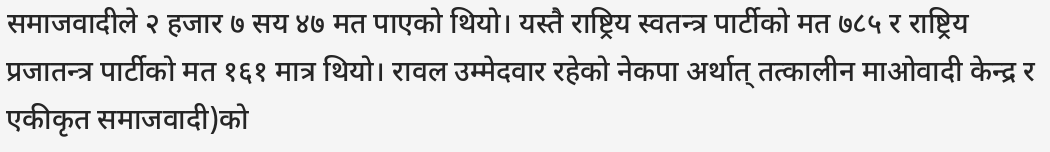समाजवादीले २ हजार ७ सय ४७ मत पाएको थियो। यस्तै राष्ट्रिय स्वतन्त्र पार्टीको मत ७८५ र राष्ट्रिय प्रजातन्त्र पार्टीको मत १६१ मात्र थियो। रावल उम्मेदवार रहेको नेकपा अर्थात् तत्कालीन माओवादी केन्द्र र एकीकृत समाजवादी)को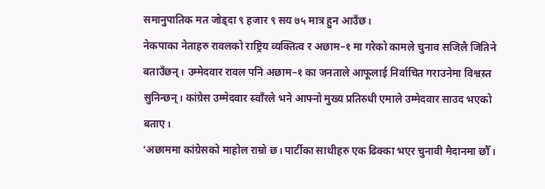समानुपातिक मत जोड्दा ९ हजार ९ सय ७५ मात्र हुन आउँछ।
नेकपाका नेताहरु रावलको राष्ट्रिय व्यक्तित्व र अछाम–१ मा गरेको कामले चुनाव सजिलै जितिने बताउँछन्। उम्मेदवार रावल पनि अछाम–१ का जनताले आफूलाई निर्वाचित गराउनेमा विश्वस्त सुनिन्छन्। कांग्रेस उम्मेदवार स्वाँरले भने आफ्नो मुख्य प्रतिस्र्धी एमाले उम्मेदवार साउद भएको बताए।
‘अछाममा कांग्रेसको माहोल राम्रो छ। पार्टीका साथीहरु एक ढिक्का भएर चुनावी मैदानमा छौँ।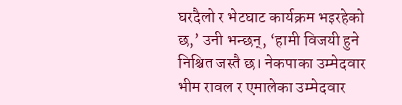घरदैलो र भेटघाट कार्यक्रम भइरहेको छ,’ उनी भन्छन्, ‘हामी विजयी हुने निश्चित जस्तै छ। नेकपाका उम्मेदवार भीम रावल र एमालेका उम्मेदवार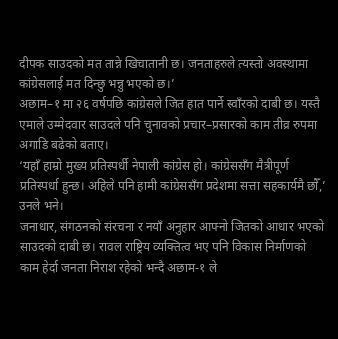दीपक साउदको मत तान्ने खिचातानी छ। जनताहरुले त्यस्तो अवस्थामा कांग्रेसलाई मत दिन्छु भन्नु भएको छ।’
अछाम–१ मा २६ वर्षपछि कांग्रेसले जित हात पार्ने स्वाँरको दाबी छ। यस्तै एमाले उम्मेदवार साउदले पनि चुनावको प्रचार–प्रसारको काम तीव्र रुपमा अगाडि बढेको बताए।
‘यहाँ हाम्रो मुख्य प्रतिस्पर्धी नेपाली कांग्रेस हो। कांग्रेससँग मैत्रीपूर्ण प्रतिस्पर्धा हुन्छ। अहिले पनि हामी कांग्रेससँग प्रदेशमा सत्ता सहकार्यमै छौँ,’ उनले भने।
जनाधार, संगठनको संरचना र नयाँ अनुहार आफ्नो जितको आधार भएको साउदको दाबी छ। रावल राष्ट्रिय व्यक्तित्व भए पनि विकास निर्माणको काम हेर्दा जनता निराश रहेको भन्दै अछाम-१ ले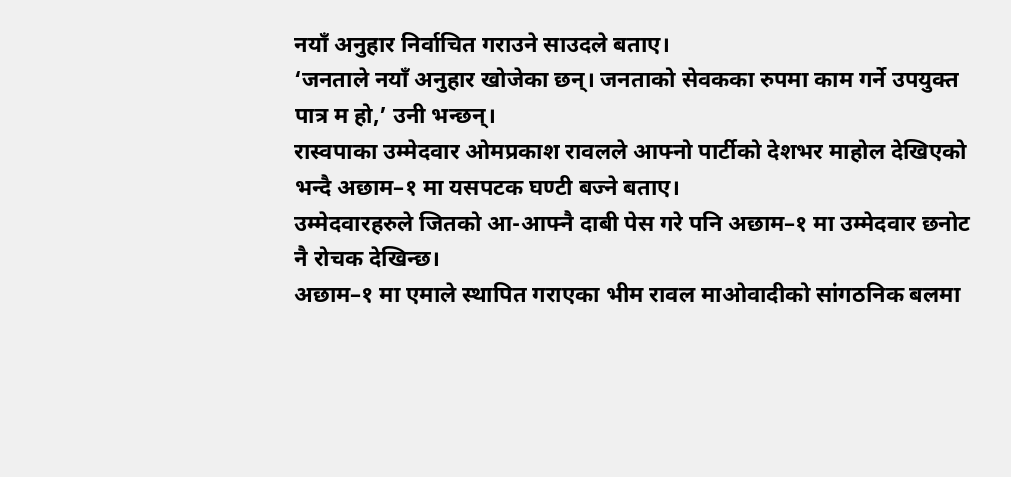नयाँ अनुहार निर्वाचित गराउने साउदले बताए।
‘जनताले नयाँ अनुहार खोजेका छन्। जनताको सेवकका रुपमा काम गर्ने उपयुक्त पात्र म हो,’ उनी भन्छन्।
रास्वपाका उम्मेदवार ओमप्रकाश रावलले आफ्नो पार्टीको देशभर माहोल देखिएको भन्दै अछाम–१ मा यसपटक घण्टी बज्ने बताए।
उम्मेदवारहरुले जितको आ-आफ्नै दाबी पेस गरे पनि अछाम–१ मा उम्मेदवार छनोट नै रोचक देखिन्छ।
अछाम–१ मा एमाले स्थापित गराएका भीम रावल माओवादीको सांगठनिक बलमा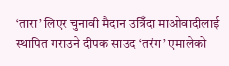‘तारा’ लिएर चुनावी मैदान उत्रिँदा माओवादीलाई स्थापित गराउने दीपक साउद ‘तरंग’ एमालेको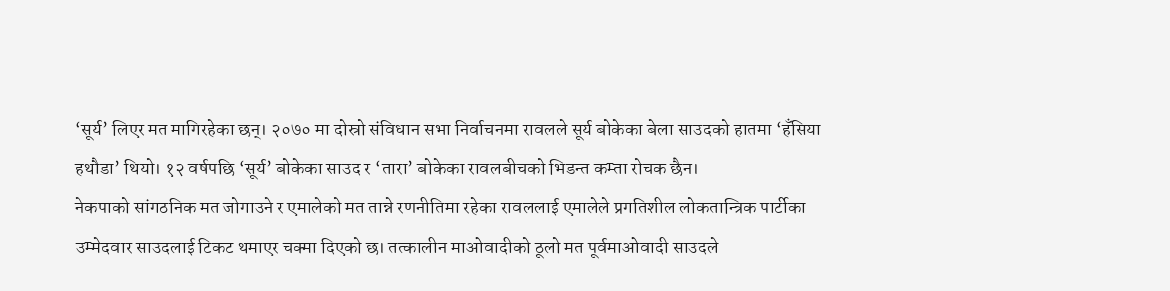‘सूर्य’ लिएर मत मागिरहेका छन्। २०७० मा दोस्रो संविधान सभा निर्वाचनमा रावलले सूर्य बोकेका बेला साउदको हातमा ‘हँसिया हथौडा’ थियो। १२ वर्षपछि ‘सूर्य’ बोकेका साउद र ‘तारा’ बोकेका रावलबीचको भिडन्त कम्ता रोचक छैन।
नेकपाको सांगठनिक मत जोगाउने र एमालेको मत तान्ने रणनीतिमा रहेका रावललाई एमालेले प्रगतिशील लोकतान्त्रिक पार्टीका उम्मेदवार साउदलाई टिकट थमाएर चक्मा दिएको छ। तत्कालीन माओवादीको ठूलो मत पूर्वमाओवादी साउदले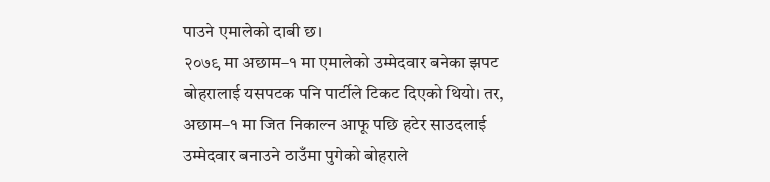पाउने एमालेको दाबी छ।
२०७९ मा अछाम–१ मा एमालेको उम्मेदवार बनेका झपट बोहरालाई यसपटक पनि पार्टीले टिकट दिएको थियो। तर, अछाम–१ मा जित निकाल्न आफू पछि हटेर साउदलाई उम्मेदवार बनाउने ठाउँमा पुगेको बोहराले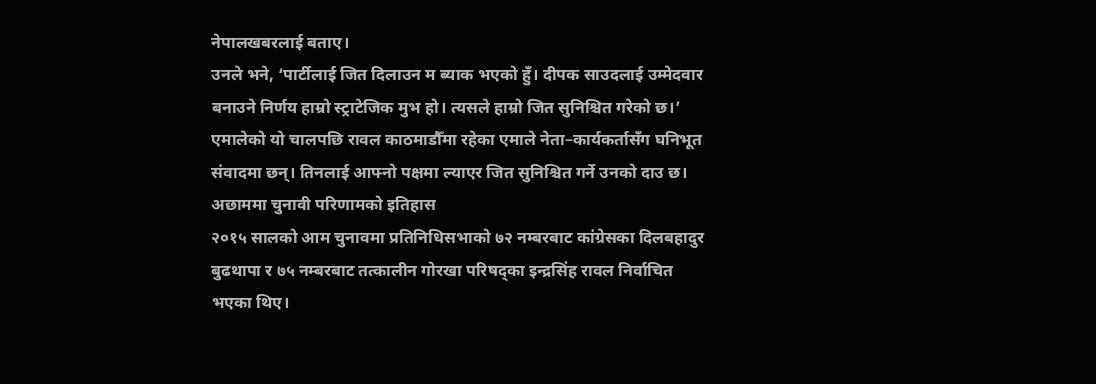नेपालखबरलाई बताए।
उनले भने, ‘पार्टीलाई जित दिलाउन म ब्याक भएको हुँ। दीपक साउदलाई उम्मेदवार बनाउने निर्णय हाम्रो स्ट्राटेजिक मुभ हो। त्यसले हाम्रो जित सुनिश्चित गरेको छ।’
एमालेको यो चालपछि रावल काठमाडौँमा रहेका एमाले नेता–कार्यकर्तासँग घनिभूत संवादमा छन्। तिनलाई आफ्नो पक्षमा ल्याएर जित सुनिश्चित गर्ने उनको दाउ छ।
अछाममा चुनावी परिणामको इतिहास
२०१५ सालको आम चुनावमा प्रतिनिधिसभाको ७२ नम्बरबाट कांग्रेसका दिलबहादुर बुढथापा र ७५ नम्बरबाट तत्कालीन गोरखा परिषद्का इन्द्रसिंह रावल निर्वाचित भएका थिए।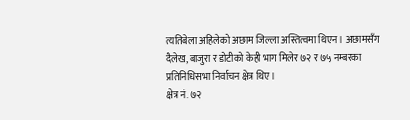त्यतिबेला अहिलेको अछाम जिल्ला अस्तित्वमा थिएन। अछामसँग दैलेख, बाजुरा र डोटीको केही भाग मिलेर ७२ र ७५ नम्बरका प्रतिनिधिसभा निर्वाचन क्षेत्र थिए।
क्षेत्र नं. ७२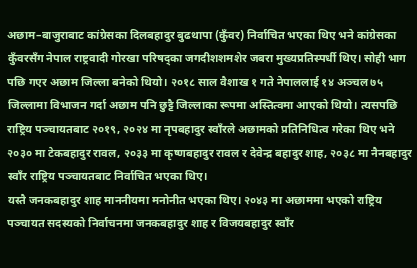अछाम–बाजुराबाट कांग्रेसका दिलबहादुर बुढथापा (कुँवर) निर्वाचित भएका थिए भने कांग्रेसका कुँवरसँग नेपाल राष्ट्रवादी गोरखा परिषद्का जगदीशशमशेर जबरा मुख्यप्रतिस्पर्धी थिए। सोही भाग पछि गएर अछाम जिल्ला बनेको थियो। २०१८ साल वैशाख १ गते नेपाललाई १४ अञ्चल ७५ जिल्लामा विभाजन गर्दा अछाम पनि छुट्टै जिल्लाका रूपमा अस्तित्वमा आएको थियो। त्यसपछि राष्ट्रिय पञ्चायतबाट २०१९, २०२४ मा नृपबहादुर स्वाँरले अछामको प्रतिनिधित्व गरेका थिए भने २०३० मा टेकबहादुर रावल, २०३३ मा कृष्णबहादुर रावल र देवेन्द्र बहादुर शाह, २०३८ मा नैनबहादुर स्वाँर राष्ट्रिय पञ्चायतबाट निर्वाचित भएका थिए।
यस्तै जनकबहादुर शाह माननीयमा मनोनीत भएका थिए। २०४३ मा अछाममा भएको राष्ट्रिय पञ्चायत सदस्यको निर्वाचनमा जनकबहादुर शाह र विजयबहादुर स्वाँर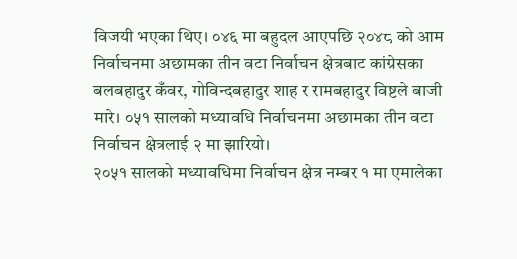विजयी भएका थिए। ०४६ मा बहुदल आएपछि २०४८ को आम निर्वाचनमा अछामका तीन वटा निर्वाचन क्षेत्रबाट कांग्रेसका बलबहादुर कँवर, गोविन्दबहादुर शाह र रामबहादुर विष्टले बाजी मारे। ०५१ सालको मध्यावधि निर्वाचनमा अछामका तीन वटा निर्वाचन क्षेत्रलाई २ मा झारियो।
२०५१ सालको मध्यावधिमा निर्वाचन क्षेत्र नम्बर १ मा एमालेका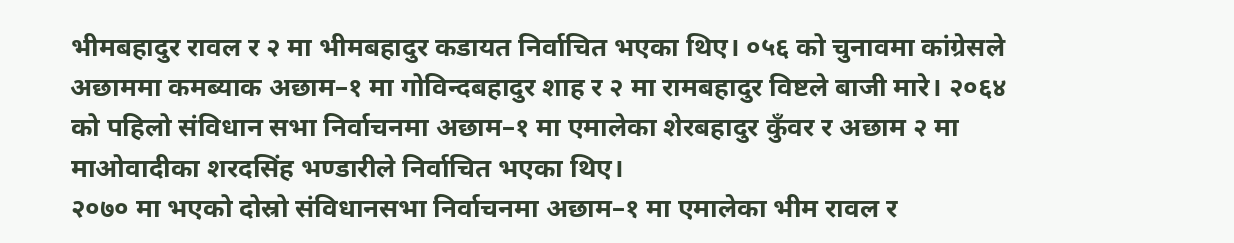भीमबहादुर रावल र २ मा भीमबहादुर कडायत निर्वाचित भएका थिए। ०५६ को चुनावमा कांग्रेसले अछाममा कमब्याक अछाम–१ मा गोविन्दबहादुर शाह र २ मा रामबहादुर विष्टले बाजी मारे। २०६४ को पहिलो संविधान सभा निर्वाचनमा अछाम–१ मा एमालेका शेरबहादुर कुँवर र अछाम २ मा माओवादीका शरदसिंह भण्डारीले निर्वाचित भएका थिए।
२०७० मा भएको दोस्रो संविधानसभा निर्वाचनमा अछाम–१ मा एमालेका भीम रावल र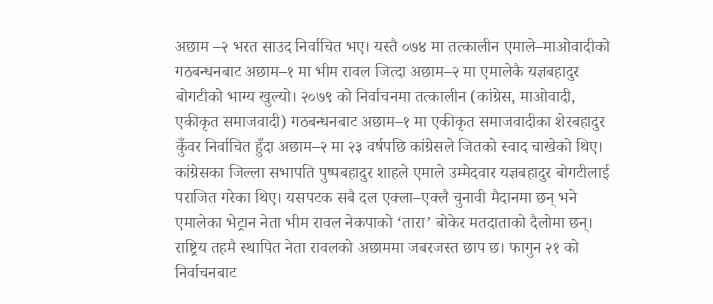अछाम –२ भरत साउद निर्वाचित भए। यस्तै ०७४ मा तत्कालीन एमाले–माओवादीको गठबन्धनबाट अछाम–१ मा भीम रावल जित्दा अछाम–२ मा एमालेकै यज्ञबहादुर बोगटीको भाग्य खुल्यो। २०७९ को निर्वाचनमा तत्कालीन (कांग्रेस, माओवादी, एकीकृत समाजवादी) गठबन्धनबाट अछाम–१ मा एकीकृत समाजवादीका शेरबहादुर कुँवर निर्वाचित हुँदा अछाम–२ मा २३ वर्षपछि कांग्रेसले जितको स्वाद चाखेको थिए।
कांग्रेसका जिल्ला सभापति पुष्पबहादुर शाहले एमाले उम्मेदवार यज्ञबहादुर बोगटीलाई पराजित गरेका थिए। यसपटक सबै दल एक्ला–एक्लै चुनावी मैदानमा छन् भने एमालेका भेट्रान नेता भीम रावल नेकपाको ‘तारा’ बोकेर मतदाताको दैलोमा छन्। राष्ट्रिय तहमै स्थापित नेता रावलको अछाममा जबरजस्त छाप छ। फागुन २१ को निर्वाचनबाट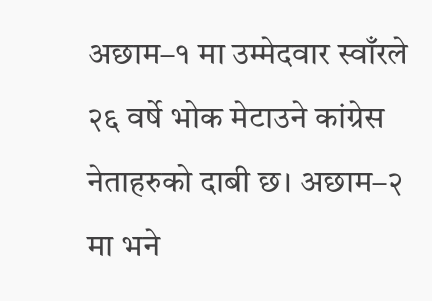अछाम–१ मा उम्मेदवार स्वाँरले २६ वर्षे भोक मेटाउने कांग्रेस नेताहरुको दाबी छ। अछाम–२ मा भने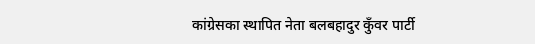कांग्रेसका स्थापित नेता बलबहादुर कुँवर पार्टी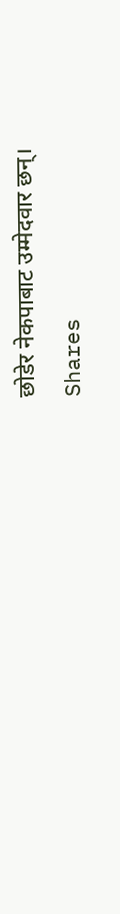छोडेर नेकपाबाट उम्मेदवार छन्।
Shares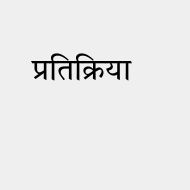प्रतिक्रिया